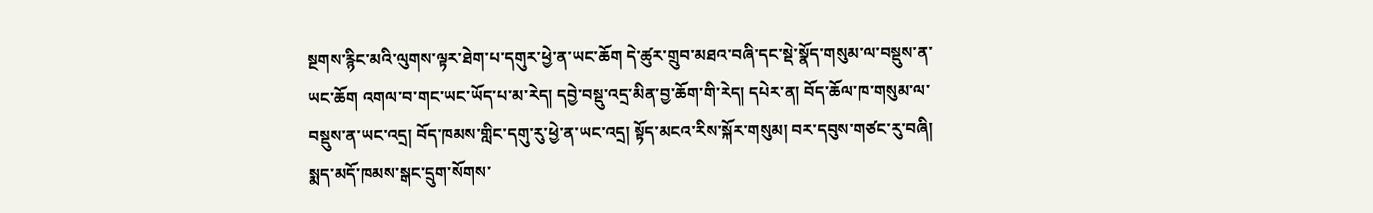སྔགས་རྙིང་མའི་ལུགས་ལྟར་ཐེག་པ་དགུར་ཕྱེ་ན་ཡང་ཆོག དེ་ཚུར་གྲུབ་མཐའ་བཞི་དང་སྡེ་སྣོད་གསུམ་ལ་བསྡུས་ན་ཡང་ཆོག འགལ་བ་གང་ཡང་ཡོད་པ་མ་རེད། དབྱེ་བསྡུ་འདྲ་མིན་བྱ་ཆོག་གི་རེད། དཔེར་ན། བོད་ཆོལ་ཁ་གསུམ་ལ་བསྡུས་ན་ཡང་འདྲ། བོད་ཁམས་གླིང་དགུ་རུ་ཕྱེ་ན་ཡང་འདྲ། སྟོད་མངའ་རིས་སྐོར་གསུམ། བར་དབུས་གཙང་རུ་བཞི། སྨད་མདོ་ཁམས་སྒང་དྲུག་སོགས་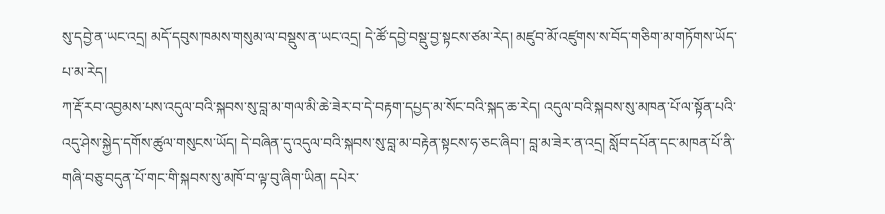སུ་དབྱེ་ན་ཡང་འདྲ། མདོ་དབུས་ཁམས་གསུམ་ལ་བསྡུས་ན་ཡང་འདྲ། དེ་ཚོ་དབྱེ་བསྡུ་བྱ་སྟངས་ཙམ་རེད། མཛུབ་མོ་འཛུགས་ས་བོད་གཅིག་མ་གཏོགས་ཡོད་པ་མ་རེད།
ཀ་རྡོ་རབ་འབྱམས་པས་འདུལ་བའི་སྐབས་སུ་བླ་མ་གལ་མི་ཆེ་ཟེར་བ་དེ་བརྟག་དཔྱད་མ་སོང་བའི་སྐད་ཆ་རེད། འདུལ་བའི་སྐབས་སུ་མཁན་པོ་ལ་སྟོན་པའི་འདུ་ཤེས་སྐྱེད་དགོས་ཚུལ་གསུངས་ཡོད། དེ་བཞིན་དུ་འདུལ་བའི་སྐབས་སུ་བླ་མ་བརྟེན་སྟངས་ཧ་ཅང་ཞིབ་། བླ་མ་ཟེར་ན་འདྲ། སློབ་དཔོན་དང་མཁན་པོ་ནི་གཞི་བཅུ་བདུན་པོ་གང་གི་སྐབས་སུ་མཁོ་བ་ལྟ་བུ་ཞིག་ཡིན། དཔེར་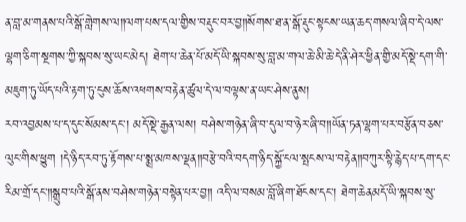ན་བླ་མ་གནས་པའི་སྒོ་གླེགས་ལ༎ལག་པས་དལ་གྱིས་བརྡུང་བར་བྱ༎སོགས་ཐ་ན་སྒོ་རྡུང་སྟངས་ཡན་ཆད་གསལ་ཞིབ་དེ་ལས་ལྷག་ཅིག་སྔགས་ཀྱི་སྐབས་སུ་ཡང་མེད། ཐེག་པ་ཆེན་པོ་མདོ་ཡི་སྐབས་སུ་བླ་མ་གལ་ཆེ་མི་ཆེ་དེ་ནི་ཤེར་ཕྱིན་གྱི་མདོ་སྡེ་དག་གི་མཇུག་ཏུ་ཡོད་པའི་རྟག་ཏུ་ངུས་ཆོས་འཕགས་བརྟེན་ཚུལ་དེ་ལ་བལྟས་ན་ཡང་ཤེས་ནུས།
རབ་འབྱམས་པ་ད་དུང་སོམས་དང་། མདོ་སྡེ་རྒྱན་ལས། བཤེས་གཉེན་ཞི་བ་དུལ་བ་ཉེར་ཞི་བ༎ཡོན་ཏན་ལྷག་པར་བརྩོན་བཅས་ལུང་གིས་ཕྱུག །དེ་ཉིད་རབ་ཏུ་རྟོགས་པ་སྨྲ་མཁས་ལྡན༎བརྩེ་བའི་བདག་ཉིད་སྐྱོ་ངལ་སྤངས་ལ་བརྟེན༎བཀུར་སྟི་རྙེད་པ་དག་དང་རིམ་གྲོ་དང་༎སྒྲུབ་པའི་སྒོ་ནས་བཤེས་གཉེན་བསྟེན་པར་བྱ༎ འདི་ལ་བསམ་བློ་ཞིག་ཐོངས་དང་། ཐེག་ཆེནམདོ་ཡི་སྐབས་སུ་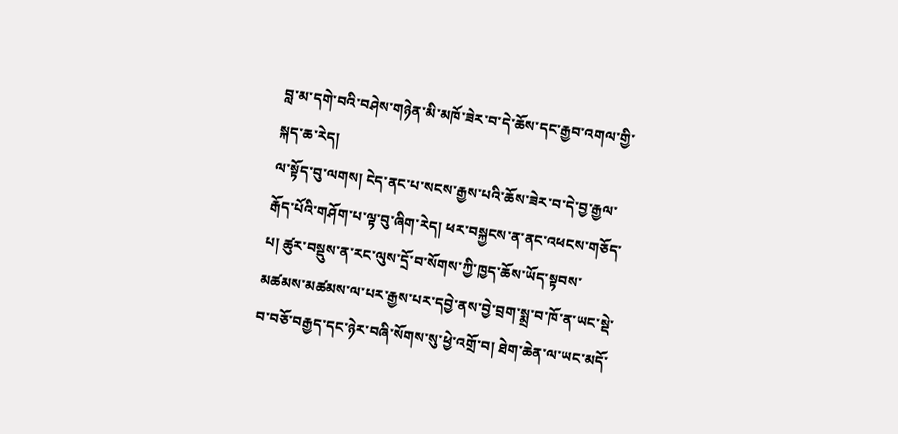བླ་མ་དགེ་བའི་བཤེས་གཉེན་མི་མཁོ་ཟེར་བ་དེ་ཆོས་དང་རྒྱབ་འགལ་གྱི་སྐད་ཆ་རེད།
ལ་སྟོད་བུ་ལགས། ངེད་ནང་པ་སངས་རྒྱས་པའི་ཆོས་ཟེར་བ་དེ་བྱ་རྒྱལ་རྒོད་པོའི་གཤོག་པ་ལྟ་བུ་ཞིག་རེད། ཕར་བསྐྱངས་ན་ནང་འཕངས་གཅོད་པ། ཚུར་བསྡུས་ན་རང་ལུས་དྲོ་བ་སོགས་ཀྱི་ཁྱད་ཆོས་ཡོད་སྟབས་མཚམས་མཚམས་ལ་པར་རྒྱས་པར་དབྱེ་ནས་བྱེ་བྲག་སྨྲ་བ་ཁོ་ན་ཡང་སྡེ་བ་བཅོ་བརྒྱད་དང་ཉེར་བཞི་སོགས་སུ་ཕྱེ་འགྲོ་བ། ཐེག་ཆེན་ལ་ཡང་མདོ་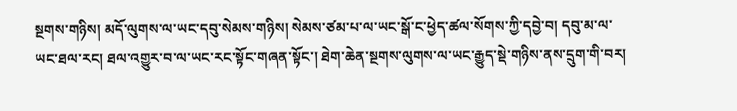སྔགས་གཉིས། མདོ་ལུགས་ལ་ཡང་དབུ་སེམས་གཉིས། སེམས་ཙམ་པ་ལ་ཡང་སྒོ་ང་ཕྱེད་ཚལ་སོགས་ཀྱི་དབྱེ་བ། དབུ་མ་ལ་ཡང་ཐལ་རང། ཐལ་འགྱུར་བ་ལ་ཡང་རང་སྟོང་གཞན་སྟོང་། ཐེག་ཆེན་སྔགས་ལུགས་ལ་ཡང་རྒྱུད་སྡེ་གཉིས་ནས་དྲུག་གི་བར།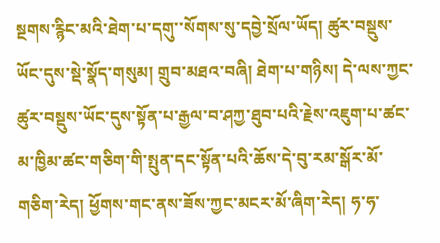སྔགས་རྙིང་མའི་ཐེག་པ་དགུ་་སོགས་སུ་དབྱེ་སྲོལ་ཡོད། ཚུར་བསྡུས་ཡོང་དུས་སྡེ་སྣོད་གསུམ། གྲུབ་མཐའ་བཞི། ཐེག་པ་གཉིས། དེ་ལས་ཀྱང་ཚུར་བསྡུས་ཡོང་དུས་སྟོན་པ་རྒྱལ་བ་ཤཀྱ་ཐུབ་པའི་རྗེས་འཇུག་པ་ཚང་མ་ཁྱིམ་ཚང་གཅིག་གི་སྤུན་དང་སྟོན་པའི་ཆོས་དེ་བུ་རམ་སྒོར་མོ་གཅིག་རེད། ཕྱོགས་གང་ནས་ཟོས་ཀྱང་མངར་མོ་ཞིག་རེད། ཧ་ཧ་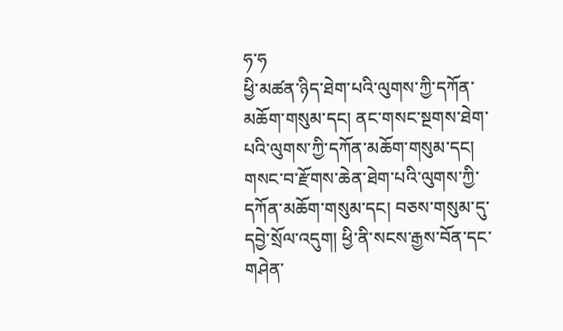ཧ་ཧ
ཕྱི་མཚན་ཉིད་ཐེག་པའི་ལུགས་ཀྱི་དཀོན་མཆོག་གསུམ་དང། ནང་གསང་སྔགས་ཐེག་པའི་ལུགས་ཀྱི་དཀོན་མཆོག་གསུམ་དང།
གསང་བ་རྫོགས་ཆེན་ཐེག་པའི་ལུགས་ཀྱི་དཀོན་མཆོག་གསུམ་དང། བཅས་གསུམ་དུ་དབྱེ་སྲོལ་འདུག། ཕྱི་ནི་སངས་རྒྱས་བོན་དང་གཤེན་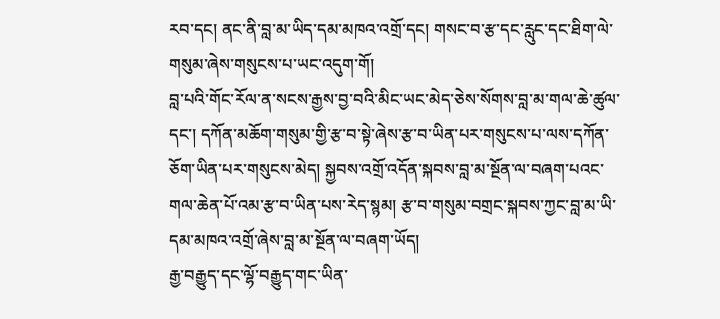རབ་དང། ནང་ནི་བླ་མ་ཡིད་དམ་མཁའ་འགྲོ་དང། གསང་བ་རྩ་དང་རླུང་དང་ཐིག་ལེ་གསུམ་ཞེས་གསུངས་པ་ཡང་འདུག་གོ།
བླ་པའི་གོང་རོལ་ན་སངས་རྒྱས་བྱ་བའི་མིང་ཡང་མེད་ཅེས་སོགས་བླ་མ་གལ་ཆེ་ཚུལ་དང་། དཀོན་མཆོག་གསུམ་གྱི་རྩ་བ་སྟེ་ཞེས་རྩ་བ་ཡིན་པར་གསུངས་པ་ལས་དཀོན་ཅོག་ཡིན་པར་གསུངས་མེད། སྐྱབས་འགྲོ་འདོན་སྐབས་བླ་མ་སྔོན་ལ་བཞག་པའང་གལ་ཆེན་པོ་འམ་རྩ་བ་ཡིན་པས་རེད་སྙམ། རྩ་བ་གསུམ་བགྲང་སྐབས་ཀྱང་བླ་མ་ཡི་དམ་མཁའ་འགྲོ་ཞེས་བླ་མ་སྔོན་ལ་བཞག་ཡོད།
རྒྱ་བརྒྱུད་དང་ལྷོ་བརྒྱུད་གང་ཡིན་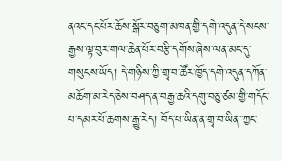ནའང་དང་པོར་ཆོས་སྒོར་བཅུག་མཁན་གྱི་དགེ་འདུན་དེ་སངས་རྒྱས་ལྟ་བུར་གལ་ཆེན་པོར་བརྩི་དགོས་ཞེས་ལན་མང་དུ་གསུངས་ཡོད། དེ་གཉིས་ཀྱི་གྲྭ་བ་ཚོར་ཁྱོད་དགེ་འདུན་དཀོན་མཆོག་མ་རེད་ཅེས་བཤད་ན་བརྒྱ་ཆའི་དགུ་བཅུ་ཙམ་གྱི་གདོང་པ་དམར་པོ་ཆགས་རྒྱུ་རེད། བོད་པ་ཡིན་ན་གྲྭ་བ་ཡིན་་ཀྱང་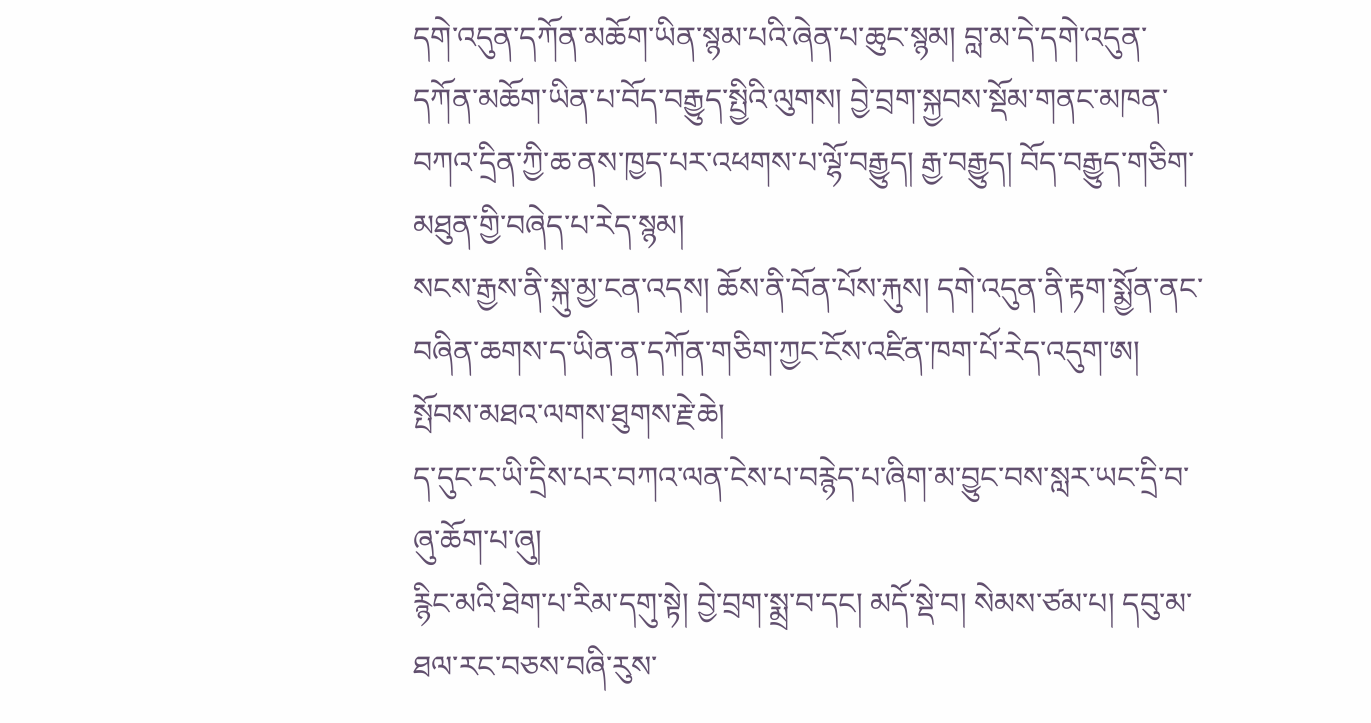དགེ་འདུན་དཀོན་མཆོག་ཡིན་སྙམ་པའི་ཞེན་པ་ཆུང་སྙམ། བླ་མ་དེ་དགེ་འདུན་དཀོན་མཆོག་ཡིན་པ་བོད་བརྒྱུད་སྤྱིའི་ལུགས། བྱེ་བྲག་སྐྱབས་སྡོམ་གནང་མཁན་བཀའ་དྲིན་ཀྱི་ཆ་ནས་ཁྱད་པར་འཕགས་པ་ལྷོ་བརྒྱུད། རྒྱ་བརྒྱུད། བོད་བརྒྱུད་གཅིག་མཐུན་གྱི་བཞེད་པ་རེད་སྙམ།
སངས་རྒྱས་ནི་སྐུ་མྱ་ངན་འདས། ཆོས་ནི་བོན་པོས་རྐུས། དགེ་འདུན་ནི་རྟག་སྨྱོན་ནང་བཞིན་ཆགས་ད་ཡིན་ན་དཀོན་གཅིག་ཀྱང་ངོས་འཛིན་ཁག་པོ་རེད་འདུག་ཨ།
སྤོབས་མཐའ་ལགས་ཐུགས་རྗེ་ཆེ།
ད་དུང་ང་ཡི་དྲིས་པར་བཀའ་ལན་ངེས་པ་བརྙེད་པ་ཞིག་མ་བྱུང་བས་སླར་ཡང་དྲི་བ་ཞུ་ཆོག་པ་ཞུ།
རྙིང་མའི་ཐེག་པ་རིམ་དགུ་སྟེ། བྱེ་བྲག་སྨྲ་བ་དང། མདོ་སྡེ་བ། སེམས་ཙམ་པ། དབུ་མ་ཐལ་རང་བཅས་བཞི་རུས་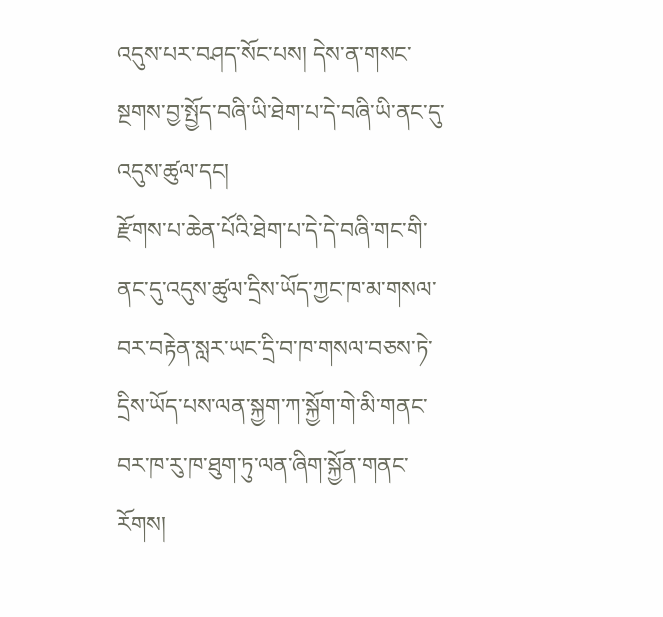འདུས་པར་བཤད་སོང་པས། དེས་ན་གསང་སྔགས་བྱ་སྤྱོད་བཞི་ཡི་ཐེག་པ་དེ་བཞི་ཡི་ནང་དུ་འདུས་ཚུལ་དང།
རྫོགས་པ་ཆེན་པོའི་ཐེག་པ་དེ་དེ་བཞི་གང་གི་ནང་དུ་འདུས་ཚུལ་དྲིས་ཡོད་ཀྱང་ཁ་མ་གསལ་བར་བརྟེན་སླར་ཡང་དྲི་བ་ཁ་གསལ་བཅས་ཏེ་དྲིས་ཡོད་པས་ལན་སྐྱག་ཀ་སྐྱོག་གེ་མི་གནང་བར་ཁ་རུ་ཁ་ཐུག་ཏུ་ལན་ཞིག་སྐྱོན་གནང་རོགས།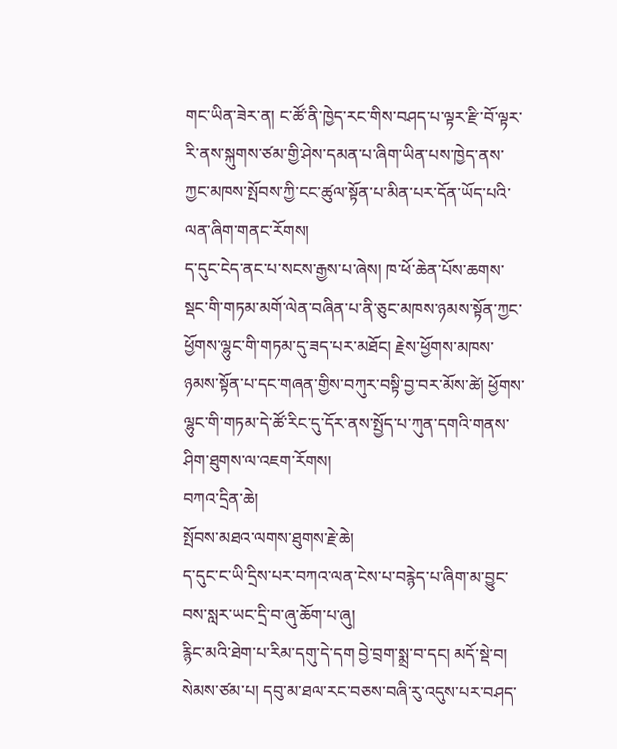གང་ཡིན་ཟེར་ན། ང་ཚོ་ནི་ཁྱེད་རང་གིས་བཤད་པ་ལྟར་རྫི་བོ་ལྟར་རི་ནས་སྐུགས་ཙམ་གྱི་ཤེས་དམན་པ་ཞིག་ཡིན་པས་ཁྱེད་ནས་ཀྱང་མཁས་སྤོབས་ཀྱི་ངང་ཚུལ་སྟོན་པ་མིན་པར་དོན་ཡོད་པའི་ལན་ཞིག་གནང་རོགས།
ད་དུང་ངེད་ནང་པ་སངས་རྒྱས་པ་ཞེས། ཁ་ཕོ་ཆེན་པོས་ཆགས་སྡང་གི་གཏམ་མགོ་ལེན་བཞིན་པ་ནི་ཅུང་མཁས་ཉམས་སྟོན་ཀྱང་ཕྱོགས་ལྷུང་གི་གཏམ་དུ་ཟད་པར་མཐོང། རྗེས་ཕྱོགས་མཁས་ཉམས་སྟོན་པ་དང་གཞན་གྱིས་བཀུར་བསྟི་བྱ་བར་མོས་ཚེ། ཕྱོགས་ལྷུང་གི་གཏམ་དེ་ཚོ་རིང་དུ་དོར་ནས་སྤྱོད་པ་ཀུན་དགའི་གནས་ཤིག་ཐུགས་ལ་འཇག་རོགས།
བཀའ་དྲིན་ཆེ།
སྤོབས་མཐའ་ལགས་ཐུགས་རྗེ་ཆེ།
ད་དུང་ང་ཡི་དྲིས་པར་བཀའ་ལན་ངེས་པ་བརྙེད་པ་ཞིག་མ་བྱུང་བས་སླར་ཡང་དྲི་བ་ཞུ་ཆོག་པ་ཞུ།
རྙིང་མའི་ཐེག་པ་རིམ་དགུ་དེ་དག བྱེ་བྲག་སྨྲ་བ་དང། མདོ་སྡེ་བ། སེམས་ཙམ་པ། དབུ་མ་ཐལ་རང་བཅས་བཞི་རུ་འདུས་པར་བཤད་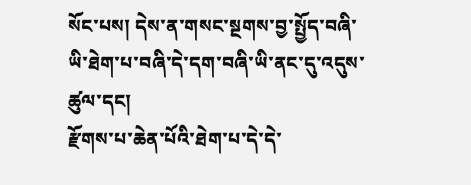སོང་པས། དེས་ན་གསང་སྔགས་བྱ་སྤྱོད་བཞི་ཡི་ཐེག་པ་བཞི་དེ་དག་བཞི་ཡི་ནང་དུ་འདུས་ཚུལ་དང།
རྫོགས་པ་ཆེན་པོའི་ཐེག་པ་དེ་དེ་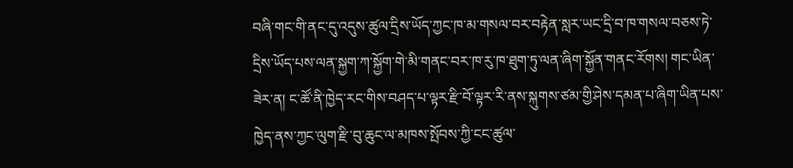བཞི་གང་གི་ནང་དུ་འདུས་ཚུལ་དྲིས་ཡོད་ཀྱང་ཁ་མ་གསལ་བར་བརྟེན་སླར་ཡང་དྲི་བ་ཁ་གསལ་བཅས་ཏེ་དྲིས་ཡོད་པས་ལན་སྐྱག་ཀ་སྐྱོག་གེ་མི་གནང་བར་ཁ་རུ་ཁ་ཐུག་ཏུ་ལན་ཞིག་སྐྱོན་གནང་རོགས། གང་ཡིན་ཟེར་ན། ང་ཚོ་ནི་ཁྱེད་རང་གིས་བཤད་པ་ལྟར་རྫི་བོ་ལྟར་རི་ནས་སྐུགས་ཙམ་གྱི་ཤེས་དམན་པ་ཞིག་ཡིན་པས་ཁྱེད་ནས་ཀྱང་ལུག་རྫི་བུ་ཆུང་ལ་མཁས་སྤོབས་ཀྱི་ངང་ཚུལ་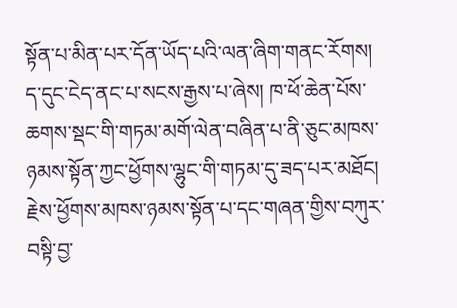སྟོན་པ་མིན་པར་དོན་ཡོད་པའི་ལན་ཞིག་གནང་རོགས།
ད་དུང་ངེད་ནང་པ་སངས་རྒྱས་པ་ཞེས། ཁ་ཕོ་ཆེན་པོས་ཆགས་སྡང་གི་གཏམ་མགོ་ལེན་བཞིན་པ་ནི་ཅུང་མཁས་ཉམས་སྟོན་ཀྱང་ཕྱོགས་ལྷུང་གི་གཏམ་དུ་ཟད་པར་མཐོང། རྗེས་ཕྱོགས་མཁས་ཉམས་སྟོན་པ་དང་གཞན་གྱིས་བཀུར་བསྟི་བྱ་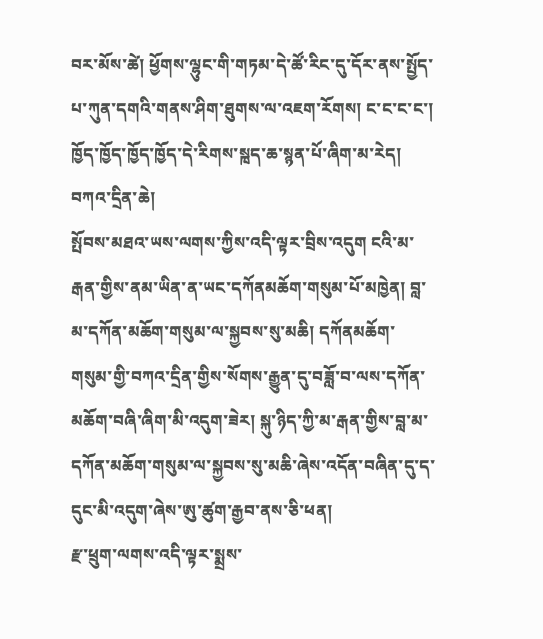བར་མོས་ཚེ། ཕྱོགས་ལྷུང་གི་གཏམ་དེ་ཚོ་རིང་དུ་དོར་ནས་སྤྱོད་པ་ཀུན་དགའི་གནས་ཤིག་ཐུགས་ལ་འཇག་རོགས། ང་ང་ང་ང་། ཁྱོད་ཁྱོད་ཁྱོད་ཁྱོད་དེ་རིགས་སྑད་ཆ་སྙན་པོ་ཞིག་མ་རེད།
བཀའ་དྲིན་ཆེ།
སྤོབས་མཐའ་ཡས་ལགས་ཀྱིས་འདི་ལྟར་བྲིས་འདུག ངའི་མ་རྒན་གྱིས་ནམ་ཡིན་ན་ཡང་དཀོནམཆོག་གསུམ་པོ་མཁྱེན། བླ་མ་དཀོན་མཆོག་གསུམ་ལ་སྐྱབས་སུ་མཆི། དཀོནམཆོག་གསུམ་གྱི་བཀའ་དྲིན་གྱིས་སོགས་རྒྱུན་དུ་བཟློ་བ་ལས་དཀོན་མཆོག་བཞི་ཞིག་མི་འདུག་ཟེར། སྐུ་ཉིད་ཀྱི་མ་རྒན་གྱིས་བླ་མ་དཀོན་མཆོག་གསུམ་ལ་སྐྱབས་སུ་མཆི་ཞེས་འདོན་བཞིན་དུ་ད་དུང་མི་འདུག་ཞེས་ཨུ་ཚུག་རྒྱབ་ནས་ཅི་ཕན།
རྫ་ཕྲུག་ལགས་འདི་ལྟར་སྨྲས་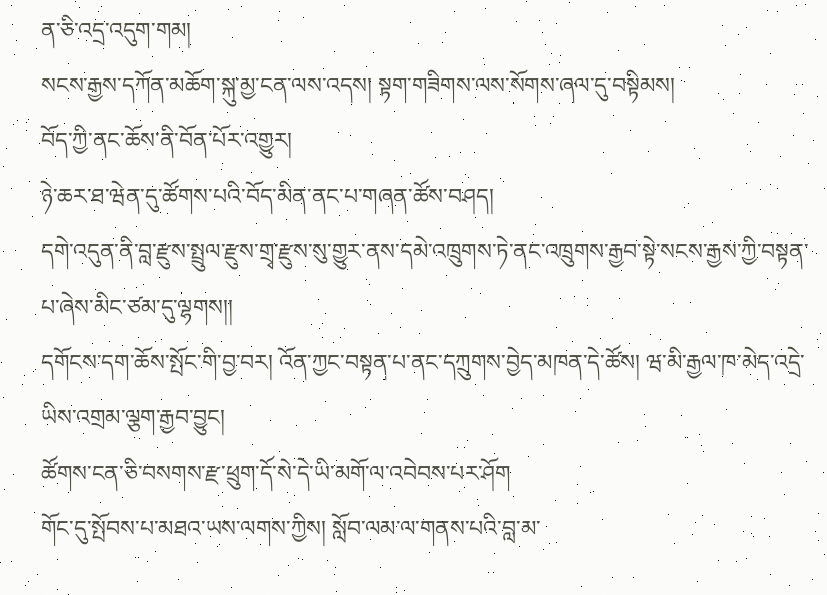ན་ཅི་འདྲ་འདུག་གམ།
སངས་རྒྱས་དཀོན་མཆོག་སྐུ་མྱ་ངན་ལས་འདས། སྟག་གཟིགས་ལས་སོགས་ཞལ་དུ་བསྟིམས།
བོད་ཀྱི་ནང་ཆོས་ནི་བོན་པོར་འགྱུར།
ཉེ་ཆར་ཐ་ཝེན་དུ་ཚོགས་པའི་བོད་མིན་ནང་པ་གཞན་ཚོས་བཤད།
དགེ་འདུན་ནི་བླ་རྫུས་སྤྲུལ་རྫུས་གྲྭ་རྫུས་སུ་གྱུར་ནས་དམེ་འཁྲུགས་ཏེ་ནང་འཁྲུགས་རྒྱབ་སྟེ་སངས་རྒྱས་ཀྱི་བསྟན་པ་ཞེས་མིང་ཙམ་དུ་ལྷགས།།
དགོངས་དག་ཆོས་སྤོང་གི་བྱ་བར། འོན་ཀྱང་བསྟན་པ་ནང་དཀྲུགས་བྱེད་མཁན་དེ་ཚོས། ཝ་མི་རྒྱལ་ཁ་མེད་འདྲེ་ཡིས་འགྲམ་ལྕག་རྒྱབ་བྱུང།
ཚོགས་ངན་ཅི་བསགས་རྫ་ཕྲུག་དོ་སེ་དེ་ཡི་མགོ་ལ་འབེབས་པར་ཤོག
གོང་དུ་སྤོབས་པ་མཐའ་ཡས་ལགས་ཀྱིས། སློབ་ལམ་ལ་གནས་པའི་བླ་མ་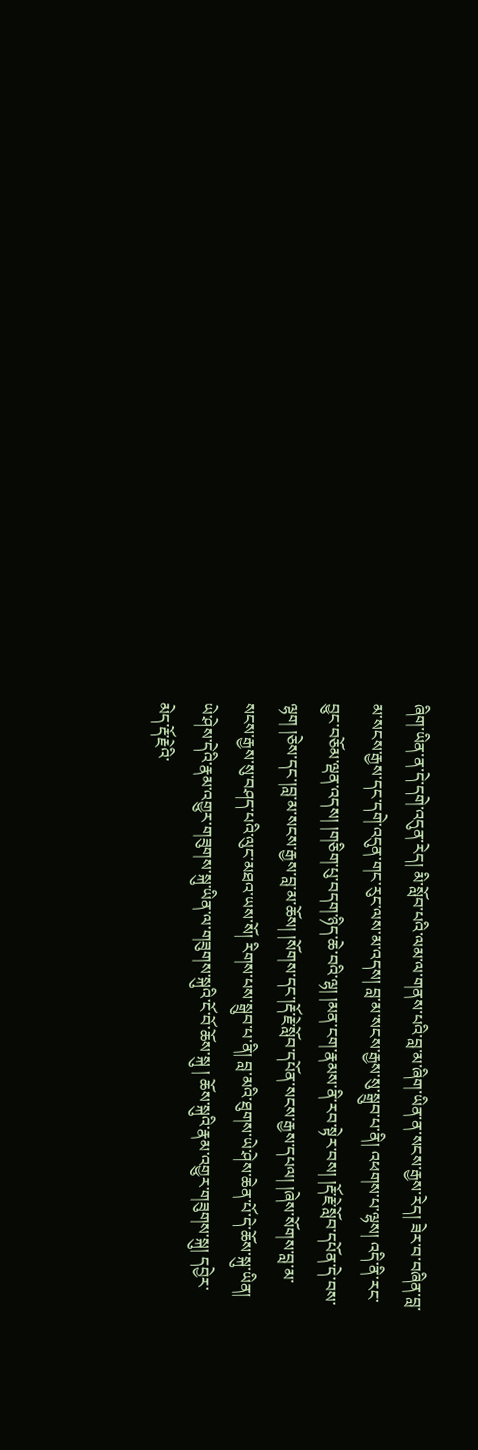ཞིག་ཡིན་ན་དེ་དགེ་འདུན་རེད། མི་སློབ་པའི་ལམ་ལ་གནས་པའི་བླ་མ་ཞིག་ཡིན་ན་སངས་རྒྱས་རེད། ཟེར་བ་བཞིན་བླ་མ་སངས་རྒྱས་དང་དགེ་འདུན་གང་རུང་ལས་མ་འདས། བླ་མ་སངས་རྒྱས་སུ་སྒྲུབ་པ་ནི། འཕགས་པ་ལྷས། འདི་ནི་རང་བྱུང་བཅོམ་ལྡན་འདས། །གཅིག་པུ་བདག་ཉིད་ཆེ་བའི་ལྷ། །མན་ངག་རྣམས་ནི་རབ་སྟེར་བས། །རྡོ་རྗེ་སློབ་དཔོན་དེ་བས་ལྷག །ཅེས་དང་།བླ་མ་སངས་རྒྱས་བླ་མ་ཆོས། །སོགས་དང་།རྡོ་རྗེ་སློབ་དཔོན་སངས་རྒྱས་དཔལ། །ཞེས་སོགས་བླ་མ་སངས་རྒྱས་སུ་བཤད་པའི་ལུང་མཐའ་ཡས་སོ། རིགས་པས་སྒྲུབ་པ་ནི། བླ་མའི་ཐུགས་ཡེ་ཤེས་ཆེན་པོ་དེ་ཆོས་སྐུ་ཡིན། ཡེ་ཤེས་དེའི་རྣམ་འགྱུར་གཟུགས་སྐུ་ཡིན་ལ་གཟུགས་སྐུའི་ངོ་བོ་ཆོས་སྐུ ། ཆོས་སྐུའི་རྣམ་འགྱུར་གཟུགས་སྐུ། དབྱེར་མེད་རྡོ་རྗེའི་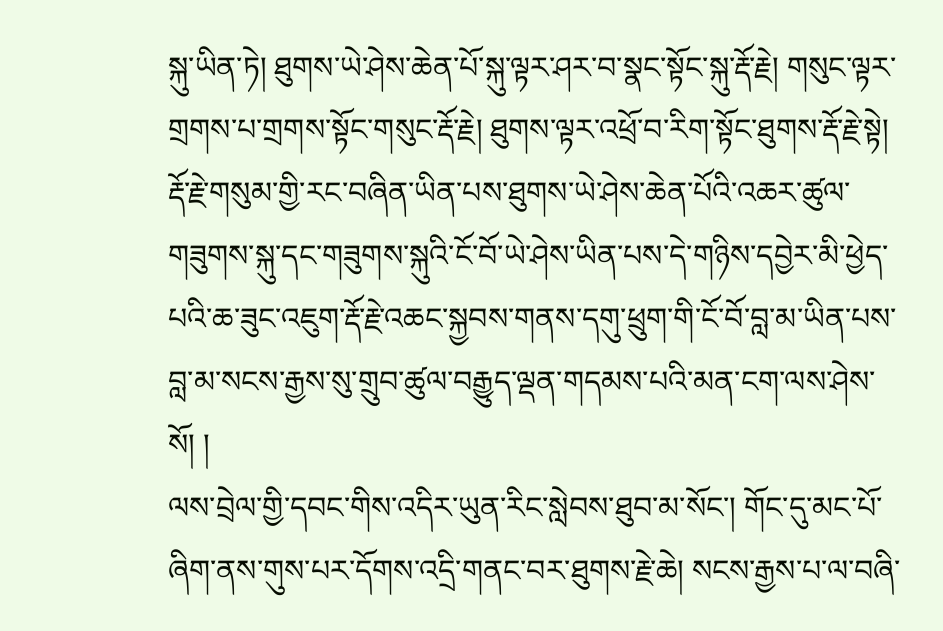སྐུ་ཡིན་ཏེ། ཐུགས་ཡེ་ཤེས་ཆེན་པོ་སྐུ་ལྟར་ཤར་བ་སྣང་སྟོང་སྐུ་རྡོ་རྗེ། གསུང་ལྟར་གྲགས་པ་གྲགས་སྟོང་གསུང་རྡོ་རྗེ། ཐུགས་ལྟར་འཕྲོ་བ་རིག་སྟོང་ཐུགས་རྡོ་རྗེ་སྟེ། རྡོ་རྗེ་གསུམ་གྱི་རང་བཞིན་ཡིན་པས་ཐུགས་ཡེ་ཤེས་ཆེན་པོའི་འཆར་ཚུལ་གཟུགས་སྐུ་དང་གཟུགས་སྐུའི་ངོ་བོ་ཡེ་ཤེས་ཡིན་པས་དེ་གཉིས་དབྱེར་མི་ཕྱེད་པའི་ཆ་ཟུང་འཇུག་རྡོ་རྗེ་འཆང་སྐྱབས་གནས་དགུ་ཕྲུག་གི་ངོ་བོ་བླ་མ་ཡིན་པས་བླ་མ་སངས་རྒྱས་སུ་གྲུབ་ཚུལ་བརྒྱུད་ལྡན་གདམས་པའི་མན་ངག་ལས་ཤེས་སོ། །
ལས་བྲེལ་གྱི་དབང་གིས་འདིར་ཡུན་རིང་སླེབས་ཐུབ་མ་སོང་། གོང་དུ་མང་པོ་ཞིག་ནས་གུས་པར་དོགས་འདྲི་གནང་བར་ཐུགས་རྗེ་ཆེ། སངས་རྒྱས་པ་ལ་བཞི་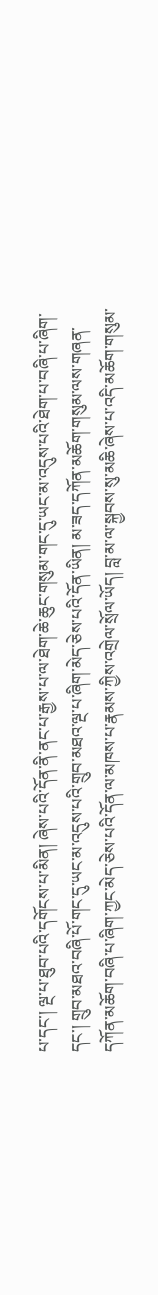པ་དང་། ལྔ་པ་ཐུབ་པའི་དགོངས་པ་མིན། ཞེས་པའི་དོན་ནི་ནང་པ་རྒྱས་པ་ལ་ཐེག་ཆེ་ཆུང་གསུམ་གང་དུ་ཡང་མ་འདུས་པའི་ཐེག་པ་བཞི་པ་ཞིག་དང་། གྲུབ་མཐའ་བཞི་པོ་གང་དུ་ཡང་མ་འདུས་པའི་གྲུབ་མཐའ་ལྔ་པ་ཞིག་མེད་ཅེས་པའི་དོན་ཡིན། མ་ཟད་དཀོན་མཆོག་གསུམ་ལས་གཞན་དཀོན་མཆོག་བཞི་པ་ཞིག་ཀྱང་མེད་ཅེས་པའི་དོན་ལ་མཁས་པ་རྣམས་ཀྱིས་འགྲེལ་སྲོལ་ཡོད། བླ་མ་ལ་སྐྱབས་སུ་མཆི་ཞེས་པ་འདི་མཆོག་གསུམ་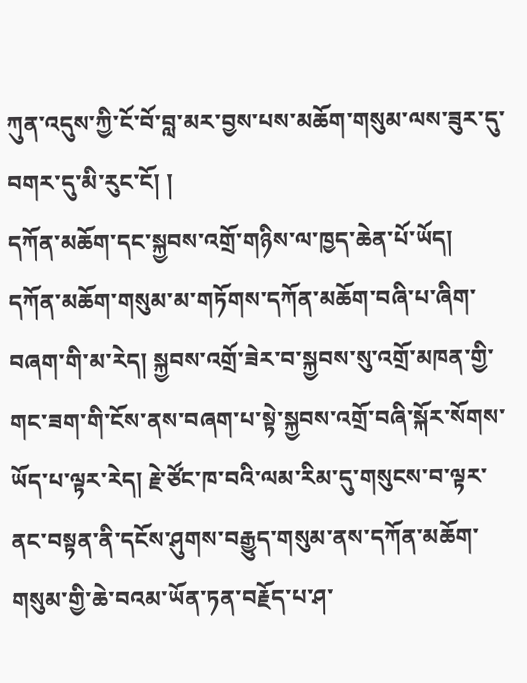ཀུན་འདུས་ཀྱི་ངོ་བོ་བླ་མར་བྱས་པས་མཆོག་གསུམ་ལས་ཟུར་དུ་བགར་དུ་མི་རུང་ངོ། །
དཀོན་མཆོག་དང་སྐྱབས་འགྲོ་གཉིས་ལ་ཁྱད་ཆེན་པོ་ཡོད། དཀོན་མཆོག་གསུམ་མ་གཏོགས་དཀོན་མཆོག་བཞི་པ་ཞིག་བཞག་གི་མ་རེད། སྐྱབས་འགྲོ་ཟེར་བ་སྐྱབས་སུ་འགྲོ་མཁན་གྱི་གང་ཟག་གི་ངོས་ནས་བཞག་པ་སྟེ་སྐྱབས་འགྲོ་བཞི་སྐོར་སོགས་ཡོད་པ་ལྟར་རེད། རྗེ་ཙོང་ཁ་བའི་ལམ་རིམ་དུ་གསུངས་བ་ལྟར་ནང་བསྟན་ནི་དངོས་ཤུགས་བརྒྱུད་གསུམ་ནས་དཀོན་མཆོག་གསུམ་གྱི་ཆེ་བའམ་ཡོན་ཏན་བརྗོད་པ་ཤ་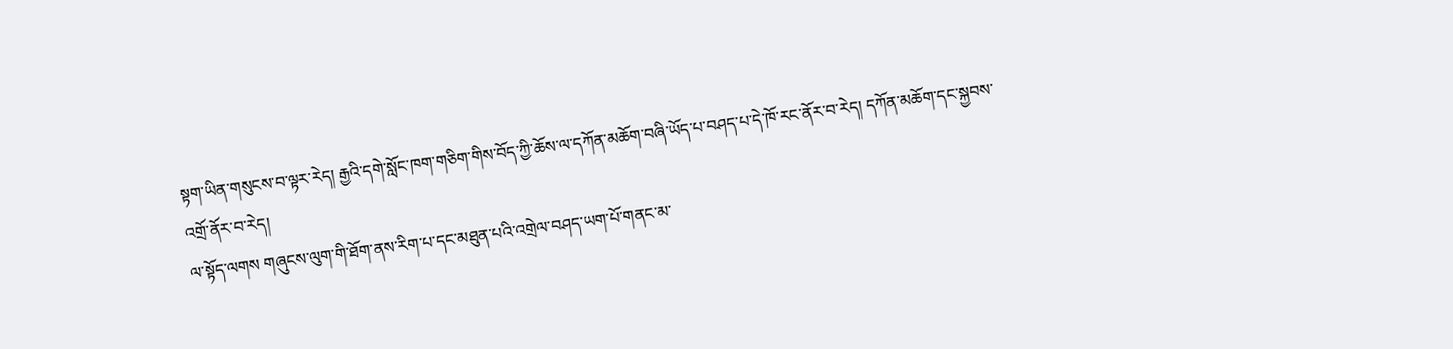སྟག་ཡིན་གསུངས་བ་ལྟར་རེད། རྒྱའི་དགེ་སློང་ཁག་གཅིག་གིས་བོད་ཀྱི་ཆོས་ལ་དཀོན་མཆོག་བཞི་ཡོད་པ་བཤད་པ་དེ་ཁོ་རང་ནོར་བ་རེད། དཀོན་མཆོག་དང་སྐྱབས་འགྲོ་ནོར་བ་རེད།
ལ་སྟོད་ལགས གཞུངས་ལུག་གི་ཐོག་ནས་རིག་པ་དང་མཐུན་པའི་འགྲེལ་བཤད་ཡག་པོ་གནང་མ་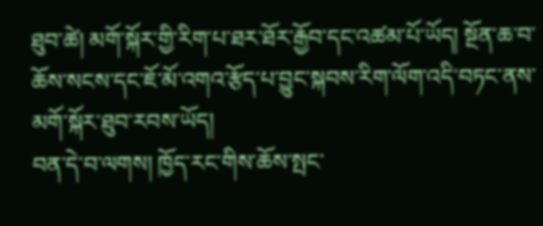ཐུབ་ཚེ། མགོ་སྐོར་གྱི་རིག་པ་ཐར་ཐོར་རྒྱོབ་དང་འཚམ་པོ་ཡོད། སྔོན་ཆ་བ་ཆོས་སངས་དང་ཇོ་མོ་འགའ་རྩོད་པ་བྱུང་སྐབས་རིག་ལོག་འདི་བཏང་ནས་མགོ་སྐོར་ཐུབ་རབས་ཡོད།
བན་དེ་བ་ལགས། ཁྱོད་རང་གིས་ཆོས་སྤང་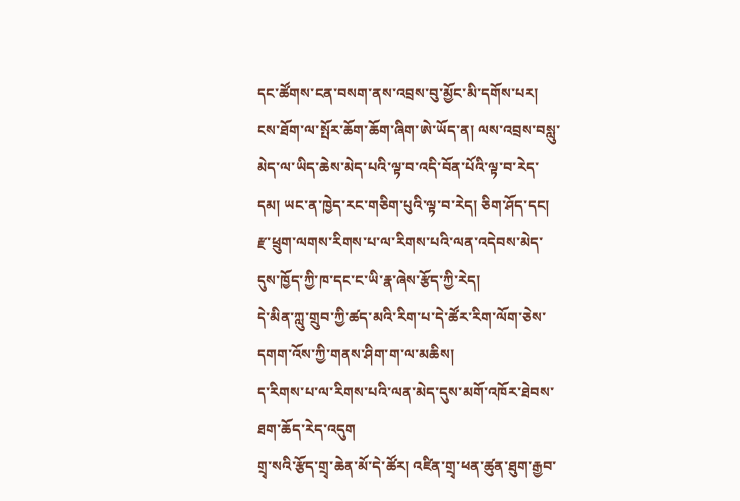དང་ཚོགས་ངན་བསག་ནས་འབྲས་བུ་མྱོང་མི་དགོས་པར། ངས་ཐོག་ལ་སྤོར་ཆོག་ཆོག་ཞིག་ཨེ་ཡོད་ན། ལས་འབྲས་བསླུ་མེད་ལ་ཡིད་ཆེས་མེད་པའི་ལྟ་བ་འདི་བོན་པོའི་ལྟ་བ་རེད་དམ། ཡང་ན་ཁྱེད་རང་གཅིག་པུའི་ལྟ་བ་རེད། ཅིག་ཤོད་དང།
རྫ་ཕྲུག་ལགས་རིགས་པ་ལ་རིགས་པའི་ལན་འདེབས་མེད་དུས་ཁྱོད་ཀྱི་ཁ་དང་ང་ཡི་རྣ་ཞེས་རྩོད་ཀྱི་རེད།
དེ་མིན་ཀླུ་གྲུབ་ཀྱི་ཚད་མའི་རིག་པ་དེ་ཚོར་རིག་ལོག་ཅེས་དགག་འོས་ཀྱི་གནས་ཤིག་ག་ལ་མཆིས།
ད་རིགས་པ་ལ་རིགས་པའི་ལན་མེད་དུས་མགོ་འཁོར་ཐེབས་ཐག་ཆོད་རེད་འདུག
གྲྭ་སའི་རྩོད་གྲྭ་ཆེན་མོ་དེ་ཚོར། འཛིན་གྲྭ་ཕན་ཚུན་ཐུག་རྒྱབ་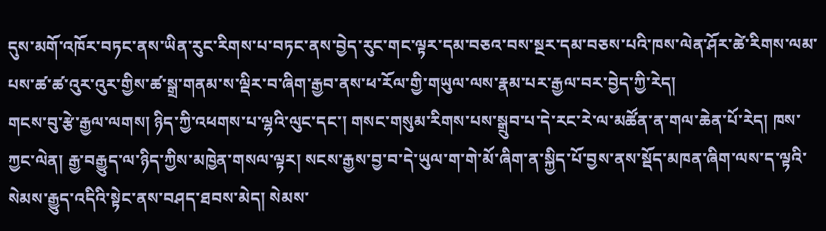དུས་མགོ་འཁོར་བཏང་ནས་ཡིན་རུང་རིགས་པ་བཏང་ནས་བྱེད་རུང་གང་ལྟར་དམ་བཅའ་བས་སྔར་དམ་བཅས་པའི་ཁས་ལེན་ཤོར་ཚེ་རིགས་ལམ་པས་ཚ་ཚ་འུར་འུར་གྱིས་ཚ་སྒྲ་གནམ་ས་ལྡིར་བ་ཞིག་རྒྱབ་ནས་ཕ་རོལ་གྱི་གཡུལ་ལས་རྣམ་པར་རྒྱལ་བར་བྱེད་ཀྱི་རེད།
གངས་བུ་རྩེ་རྒྱལ་ལགས། ཉིད་ཀྱི་འཕགས་པ་ལྷའི་ལུང་དང་། གསང་གསུམ་རིགས་པས་སྒྲུབ་པ་དེ་རང་རེ་ལ་མཚོན་ན་གལ་ཆེན་པོ་རེད། ཁས་ཀྱང་ལེན། རྒྱ་བརྒྱུད་ལ་ཉིད་ཀྱིས་མཁྱེན་གསལ་ལྟར། སངས་རྒྱས་བྱ་བ་དེ་ཡུལ་ག་གེ་མོ་ཞིག་ན་སྐྱིད་པོ་བྱས་ནས་སྡོད་མཁན་ཞིག་ལས་ད་ལྟའི་སེམས་རྒྱུད་འདིའི་སྟེང་ནས་བཤད་ཐབས་མེད། སེམས་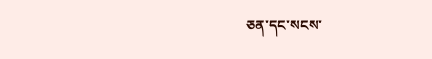ཅན་དང་སངས་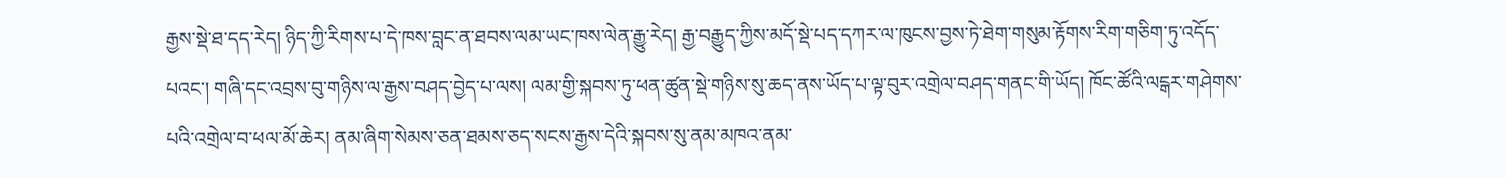རྒྱས་སྡེ་ཐ་དད་རེད། ཉིད་ཀྱི་རིགས་པ་དེ་ཁས་བླང་ན་ཐབས་ལམ་ཡང་ཁས་ལེན་རྒྱུ་རེད། རྒྱ་བརྒྱུད་ཀྱིས་མདོ་སྡེ་པད་དཀར་ལ་ཁུངས་བྱས་ཏེ་ཐེག་གསུམ་རྟོགས་རིག་གཅིག་ཏུ་འདོད་པའང་། གཞི་དང་འབྲས་བུ་གཉིས་ལ་རྒྱས་བཤད་བྱེད་པ་ལས། ལམ་གྱི་སྐབས་ཏུ་ཕན་ཚུན་སྡེ་གཉིས་སུ་ཆད་ནས་ཡོད་པ་ལྟ་བུར་འགྲེལ་བཤད་གནང་གི་ཡོད། ཁོང་ཚོའི་ལངྒར་གཤེགས་པའི་འགྲེལ་བ་ཕལ་མོ་ཆེར། ནམ་ཞིག་སེམས་ཅན་ཐམས་ཅད་སངས་རྒྱས་དེའི་སྐབས་སུ་ནམ་མཁའ་ནམ་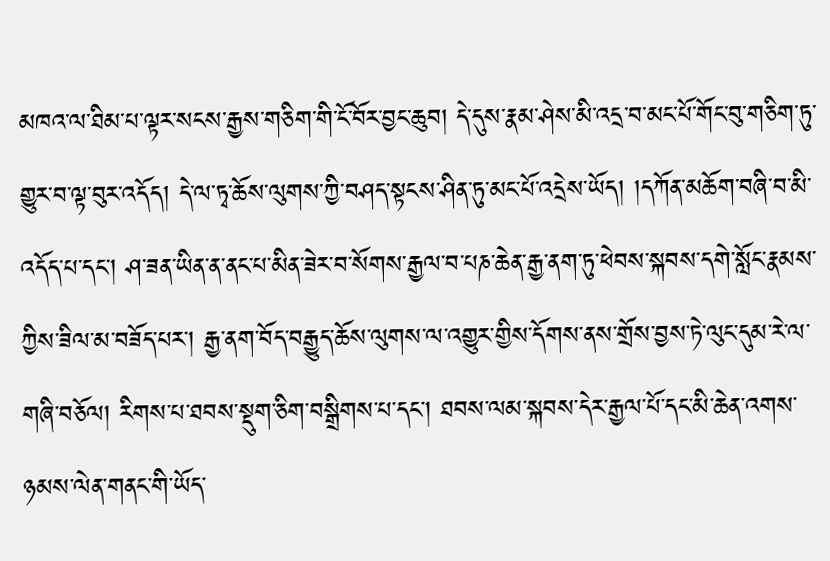མཁའ་ལ་ཐིམ་པ་ལྟར་སངས་རྒྱས་གཅིག་གི་ངོ་བོར་བྱང་ཆུབ། དེ་དུས་རྣམ་ཤེས་མི་འདྲ་བ་མང་པོ་གོང་བུ་གཅིག་ཏུ་གྱུར་བ་ལྟ་བུར་འདོད། དེ་ལ་ཏྭ་ཆོས་ལུགས་ཀྱི་བཤད་སྟངས་ཤིན་ཏུ་མང་པོ་འདྲེས་ཡོད། །དཀོན་མཆོག་བཞི་བ་མི་འདོད་པ་དང་། ཤ་ཟན་ཡིན་ན་ནང་པ་མིན་ཟེར་བ་སོགས་རྒྱལ་བ་པཎ་ཆེན་རྒྱ་ནག་ཏུ་ཕེབས་སྐབས་དགེ་སློང་རྣམས་ཀྱིས་ཟིལ་མ་བཟོད་པར་། རྒྱ་ནག་བོད་བརྒྱུད་ཆོས་ལུགས་ལ་འགྱུར་གྱིས་དོགས་ནས་གྲོས་བྱས་ཏེ་ལུང་དུམ་རེ་ལ་གཞི་བཅོལ། རིགས་པ་ཐབས་སྡུག་ཅིག་བསྒྲིགས་པ་དང་། ཐབས་ལམ་སྐབས་དེར་རྒྱལ་པོ་དང་མི་ཆེན་འགས་ཉམས་ལེན་གནང་གི་ཡོད་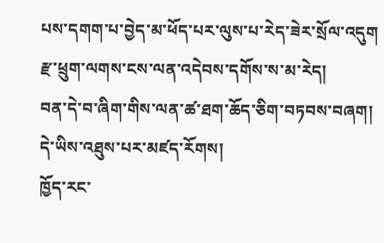པས་དགག་པ་བྱེད་མ་ཕོད་པར་ལུས་པ་རེད་ཟེར་སྲོལ་འདུག
རྫ་ཕྲུག་ལགས་ངས་ལན་འདེབས་དགོས་ས་མ་རེད།
བན་དེ་བ་ཞིག་གིས་ལན་ཚ་ཐག་ཆོད་ཅིག་བཏབས་བཞག།
དེ་ཡིས་འཐུས་པར་མཛད་རོགས།
ཁྱོད་རང་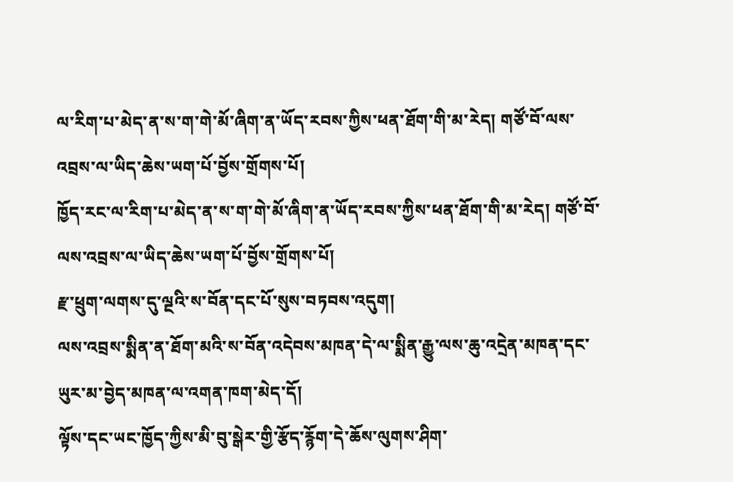ལ་རིག་པ་མེད་ན་ས་ག་གེ་མོ་ཞིག་ན་ཡོད་རབས་ཀྱིས་ཕན་ཐོག་གི་མ་རེད། གཙོ་བོ་ལས་འབྲས་ལ་ཡིད་ཆེས་ཡག་པོ་བྱོས་གྲོགས་པོ།
ཁྱོད་རང་ལ་རིག་པ་མེད་ན་ས་ག་གེ་མོ་ཞིག་ན་ཡོད་རབས་ཀྱིས་ཕན་ཐོག་གི་མ་རེད། གཙོ་བོ་ལས་འབྲས་ལ་ཡིད་ཆེས་ཡག་པོ་བྱོས་གྲོགས་པོ།
རྫ་ཕྲུག་ལགས་དུ་ལྔའི་ས་བོན་དང་པོ་སུས་བཏབས་འདུག།
ལས་འབྲས་སྨིན་ན་ཐོག་མའི་ས་བོན་འདེབས་མཁན་དེ་ལ་སྨིན་རྒྱུ་ལས་ཆུ་འདྲེན་མཁན་དང་ཡུར་མ་བྱེད་མཁན་ལ་འགན་ཁག་མེད་དོ།
ལྟོས་དང་ཡང་ཁྱོད་ཀྱིས་མི་བུ་སྒེར་གྱི་རྩོད་རྙོག་དེ་ཆོས་ལུགས་ཤིག་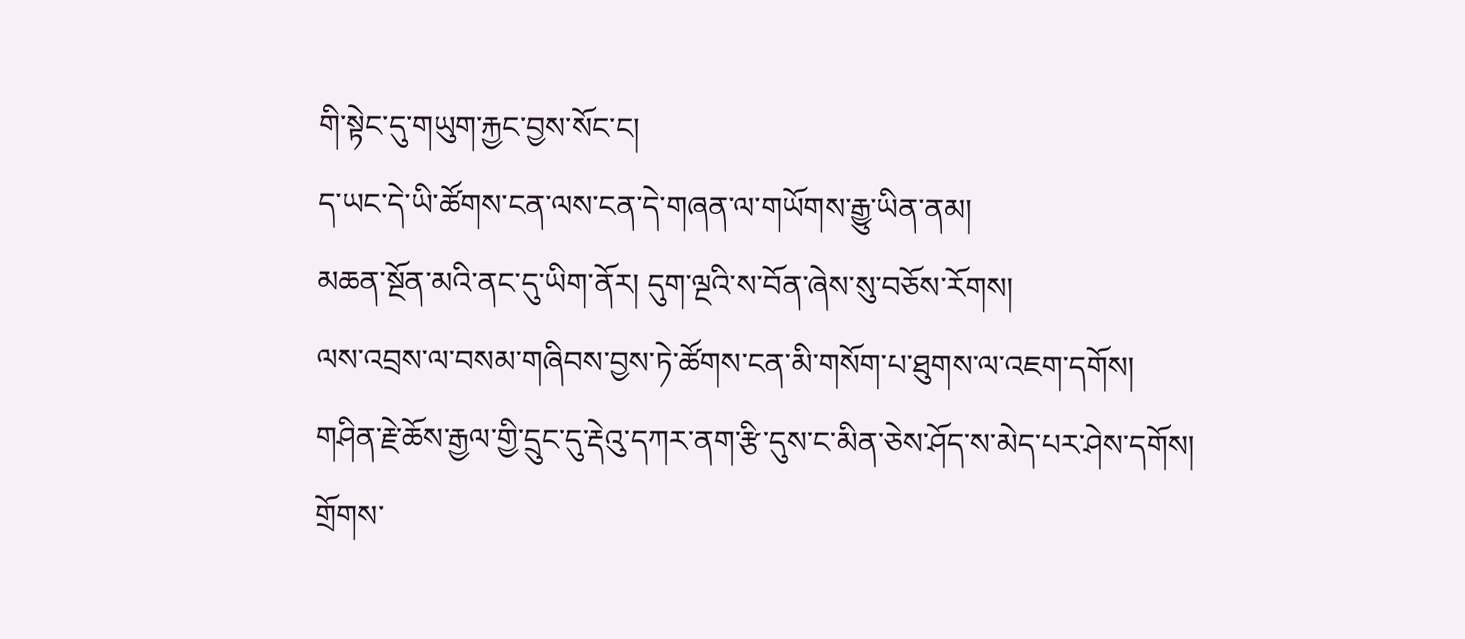གི་སྟེང་དུ་གཡུག་རྐྱང་བྱས་སོང་ང།
ད་ཡང་དེ་ཡི་ཚོགས་ངན་ལས་ངན་དེ་གཞན་ལ་གཡོགས་རྒྱུ་ཡིན་ནམ།
མཆན་སྔོན་མའི་ནང་དུ་ཡིག་ནོར། དུག་ལྔའི་ས་བོན་ཞེས་སུ་བཅོས་རོགས།
ལས་འབྲས་ལ་བསམ་གཞིབས་བྱས་ཏེ་ཚོགས་ངན་མི་གསོག་པ་ཐུགས་ལ་འཇག་དགོས།
གཤིན་རྗེ་ཆོས་རྒྱལ་གྱི་དྲུང་དུ་རྡེའུ་དཀར་ནག་རྩི་དུས་ང་མིན་ཅེས་ཤོད་ས་མེད་པར་ཤེས་དགོས།
གྲོགས་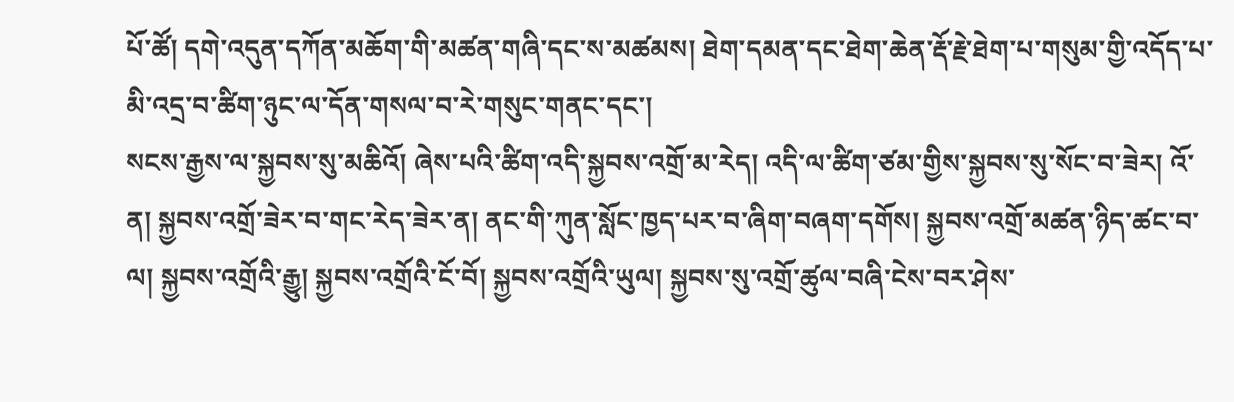པོ་ཚོ། དགེ་འདུན་དཀོན་མཆོག་གི་མཚན་གཞི་དང་ས་མཚམས། ཐེག་དམན་དང་ཐེག་ཆེན་རྡོ་རྗེ་ཐེག་པ་གསུམ་གྱི་འདོད་པ་མི་འདྲ་བ་ཚིག་ཉུང་ལ་དོན་གསལ་བ་རེ་གསུང་གནང་དང་།
སངས་རྒྱས་ལ་སྐྱབས་སུ་མཆིའོ། ཞེས་པའི་ཚིག་འདི་སྐྱབས་འགྲོ་མ་རེད། འདི་ལ་ཚིག་ཙམ་གྱིས་སྐྱབས་སུ་སོང་བ་ཟེར། འོ་ན། སྐྱབས་འགྲོ་ཟེར་བ་གང་རེད་ཟེར་ན། ནང་གི་ཀུན་སློང་ཁྱད་པར་བ་ཞིག་བཞག་དགོས། སྐྱབས་འགྲོ་མཚན་ཉིད་ཚང་བ་ལ། སྐྱབས་འགྲོའི་རྒྱུ། སྐྱབས་འགྲོའི་ངོ་བོ། སྐྱབས་འགྲོའི་ཡུལ། སྐྱབས་སུ་འགྲོ་ཚུལ་བཞི་ངེས་བར་ཤེས་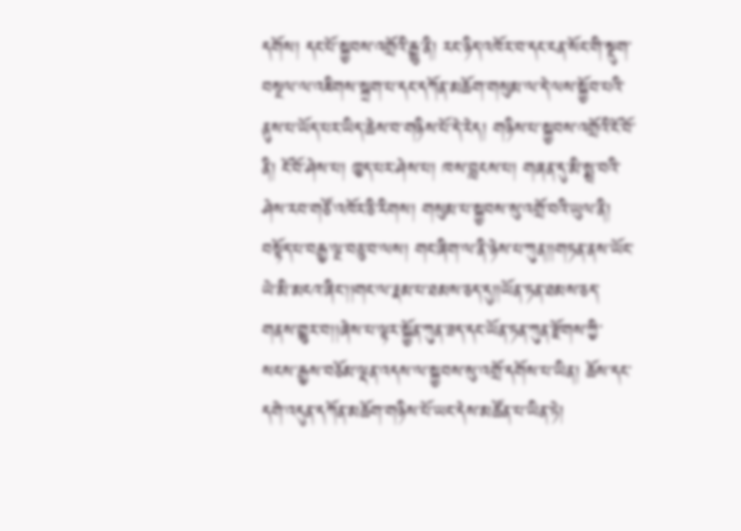དགོས། དང་པོ་སྐྱབས་འགྲོའི་རྒྱུ་ནི། རང་ཉིད་འཁོར་བ་དང་ངན་སོང་གི་སྡུག་བསྔལ་ལ་འཇིགས་སྐྲག་པ་དང་དཀོན་མཆོག་གསུམ་ལ་དེ་ལས་སྐྱོབ་པའི་ནུས་པ་ཡོད་པར་ཡིད་ཆེས་བ་གཉིས་པོ་དེ་རེད། གཉིས་པ་སྐྱབས་འགྲོའི་ངོ་བོ་ནི། ངོ་བོ་ཤེས་པ། ཁྱད་པར་ཤེས་པ། ཁས་བླངས་པ། གཞན་དུ་མི་སྨྲ་བའི་ཤེས་རབ་གཙོ་འཁོར་ཅི་རིགས། གསུམ་པ་སྐྱབས་སུ་འགྲོ་བའི་ཡུལ་ནི། བསྟོད་པ་བརྒྱ་ལྔ་བཅུ་བ་ལས། གང་ཞིག་ལ་ནི་ཉེས་པ་ཀུན།།གཏན་ནས་ཡོང་ཡེ་མི་མངའ་ཞིང་།།གང་ལ་རྣམ་པ་ཐམས་ཅད་དུ།།ཡོན་ཏན་ཐམས་ཅད་གནས་གྱུར་བ།།ཞེས་པ་ལྟར་སྐྱོན་ཀུན་ཟད་དང་ཡོན་ཏན་ཀུན་རྫོགས་ཀྱི་སངས་རྒྱས་བཅོམ་ལྡན་འདས་ལ་སྐྱབས་སུ་འགྲོ་དགོས་པ་ཡིན། ཆོས་དང་དགེ་འདུན་དཀོན་མཆོག་གཉིས་པོ་ཡང་དེས་མཚོན་པ་ཡིན་ཏེ།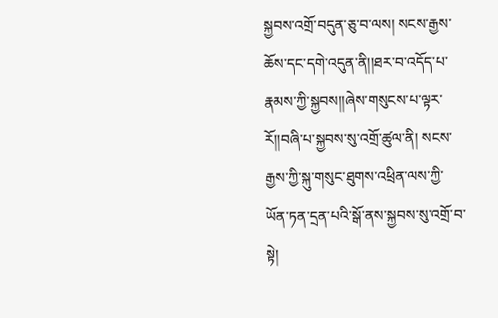སྐྱབས་འགྲོ་བདུན་ཅུ་བ་ལས། སངས་རྒྱས་ཆོས་དང་དགེ་འདུན་ནི།།ཐར་བ་འདོད་པ་རྣམས་ཀྱི་སྐྱབས།།ཞེས་གསུངས་པ་ལྟར་རོ།།བཞི་པ་སྐྱབས་སུ་འགྲོ་ཚུལ་ནི། སངས་རྒྱས་ཀྱི་སྐུ་གསུང་ཐུགས་འཕྲིན་ལས་ཀྱི་ཡོན་ཏན་དྲན་པའི་སྒོ་ནས་སྐྱབས་སུ་འགྲོ་བ་སྟེ།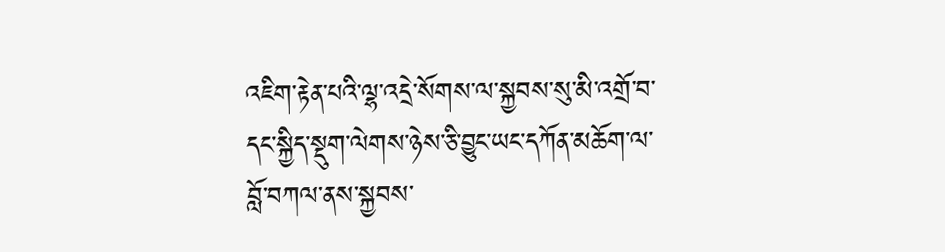འཇིག་རྟེན་པའི་ལྷ་འདྲེ་སོགས་ལ་སྐྱབས་སུ་མི་འགྲོ་བ་དང་སྐྱིད་སྡུག་ལེགས་ཉེས་ཅི་བྱུང་ཡང་དཀོན་མཆོག་ལ་བློ་བཀལ་ནས་སྐྱབས་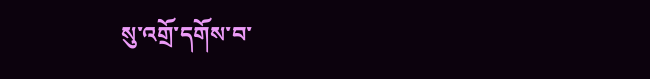སུ་འགྲོ་དགོས་བ་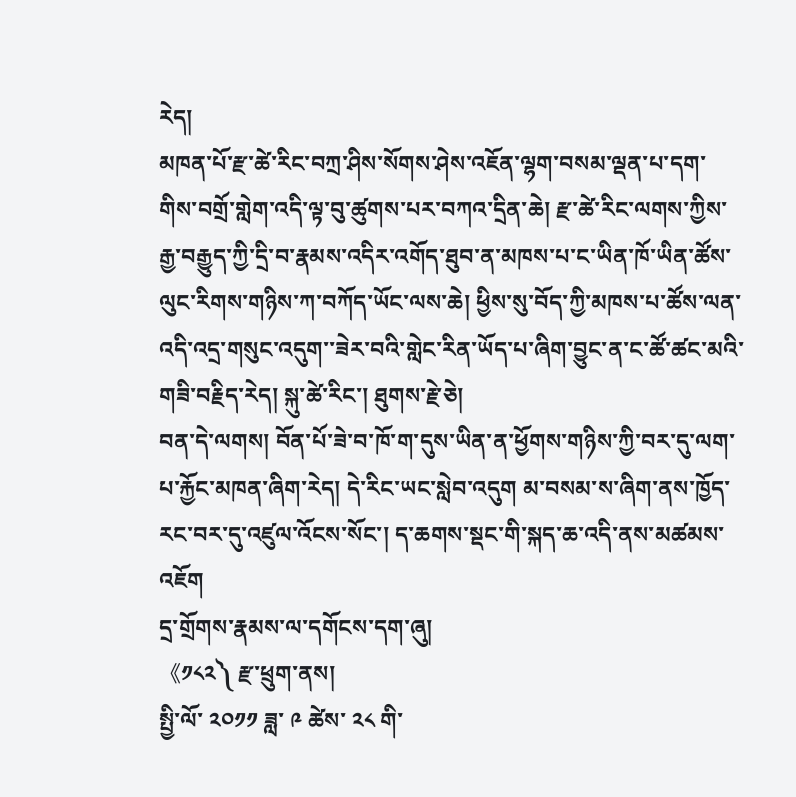རེད།
མཁན་པོ་རྫ་ཚེ་རིང་བཀྲ་ཤིས་སོགས་ཤེས་འཇོན་ལྷག་བསམ་ལྡན་པ་དག་གིས་བགྲོ་གླེག་འདི་ལྟ་བུ་ཚུགས་པར་བཀའ་དྲིན་ཆེ། རྫ་ཚེ་རིང་ལགས་ཀྱིས་རྒྱ་བརྒྱུད་ཀྱི་དྲི་བ་རྣམས་འདིར་འགོད་ཐུབ་ན་མཁས་པ་ང་ཡིན་ཁོ་ཡིན་ཚོས་ལུང་རིགས་གཉིས་ཀ་བཀོད་ཡོང་ལས་ཆེ། ཕྱིས་སུ་བོད་ཀྱི་མཁས་པ་ཚོས་ལན་འདི་འདྲ་གསུང་འདུག་་ཟེར་བའི་གླེང་རིན་ཡོད་པ་ཞིག་བྱུང་ན་ང་ཚོ་ཚང་མའི་གཟི་བརྗིད་རེད། སྐུ་ཚེ་རིང་། ཐུགས་རྗེ་ཅེ།
བན་དེ་ལགས། བོན་པོ་ཟེ་བ་ཁོ་ག་དུས་ཡིན་ན་ཕྱོགས་གཉིས་ཀྱི་བར་དུ་ལག་པ་རྐྱོང་མཁན་ཞིག་རེད། དེ་རིང་ཡང་སླེབ་འདུག མ་བསམ་ས་ཞིག་ནས་ཁྱོད་རང་བར་དུ་འཛུལ་འོངས་སོང་། ད་ཆགས་སྡང་གི་སྐད་ཆ་འདི་ནས་མཚམས་འཇོག
དྲ་གྲོགས་རྣམས་ལ་དགོངས་དག་ཞུ།
《༡༨༢༽ རྫ་ཕྲུག་ནས།
སྤྱི་ལོ་ ༢༠༡༡ ཟླ་ ༩ ཚེས་ ༢༨ གི་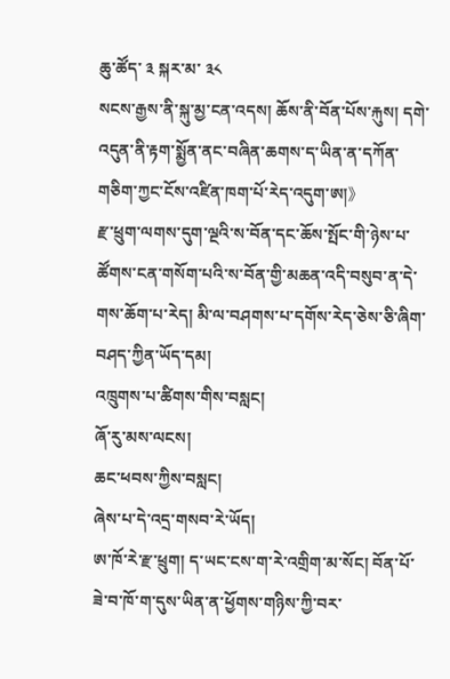ཆུ་ཚོད་ ༣ སྐར་མ་ ༣༨
སངས་རྒྱས་ནི་སྐུ་མྱ་ངན་འདས། ཆོས་ནི་བོན་པོས་རྐུས། དགེ་འདུན་ནི་རྟག་སྨྱོན་ནང་བཞིན་ཆགས་ད་ཡིན་ན་དཀོན་གཅིག་ཀྱང་ངོས་འཛིན་ཁག་པོ་རེད་འདུག་ཨ།》
རྫ་ཕྲུག་ལགས་དུག་ལྔའི་ས་བོན་དང་ཆོས་སྤོང་གི་ཉེས་པ་ཚོགས་ངན་གསོག་པའི་ས་བོན་གྱི་མཆན་འདི་བསུབ་ན་དེ་གས་ཆོག་པ་རེད། མི་ལ་བཤགས་པ་དགོས་རེད་ཅེས་ཅི་ཞིག་བཤད་ཀྱིན་ཡོད་དམ།
འཁྲུགས་པ་ཚིགས་གིས་བསླང།
ཞོ་རུ་མས་ལངས།
ཆང་ཕབས་ཀྱིས་བསླང།
ཞེས་པ་དེ་འདྲ་གསབ་རེ་ཡོད།
ཨ་ཁོ་རེ་རྫ་ཕྲུག། ད་ཡང་ངས་ག་རེ་འགྲིག་མ་སོང། བོན་པོ་ཟེ་བ་ཁོ་ག་དུས་ཡིན་ན་ཕྱོགས་གཉིས་ཀྱི་བར་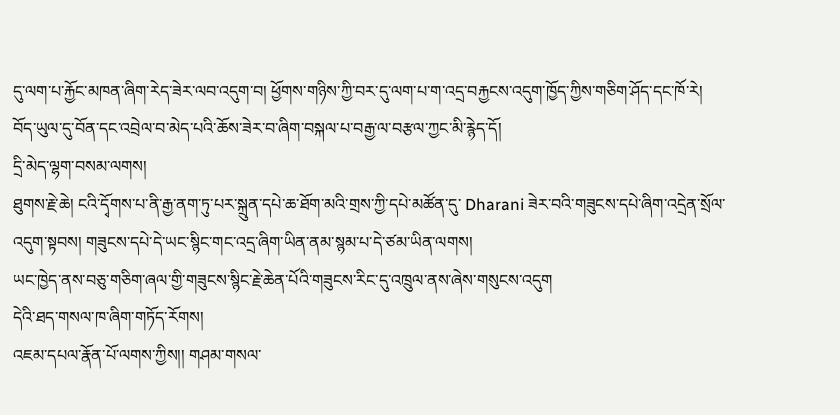དུ་ལག་པ་རྐྱོང་མཁན་ཞིག་རེད་ཟེར་ལབ་འདུག་བ། ཕྱོགས་གཉིས་ཀྱི་བར་དུ་ལག་པ་ག་འདྲ་བརྐྱངས་འདུག་ཁྱོད་ཀྱིས་གཅིག་ཤོད་དང་ཁོ་རེ།
བོད་ཡུལ་དུ་བོན་དང་འབྲེལ་བ་མེད་པའི་ཆོས་ཟེར་བ་ཞིག་བསྐལ་པ་བརྒྱ་ལ་བརྩལ་ཀྱང་མི་རྙེད་དོ།
དྲི་མེད་ལྷག་བསམ་ལགས།
ཐུགས་རྗེ་ཆེ། ངའི་དྭོགས་པ་ནི་རྒྱ་ནག་ཏུ་པར་སྐྲུན་དཔེ་ཆ་ཐོག་མའི་གྲས་ཀྱི་དཔེ་མཚོན་དུ་ Dharani ཟེར་བའི་གཟུངས་དཔེ་ཞིག་འདྲེན་སྲོལ་འདུག་སྟབས། གཟུངས་དཔེ་དེ་ཡང་སྙིང་གང་འདྲ་ཞིག་ཡིན་ནམ་སྙམ་པ་དེ་ཙམ་ཡིན་ལགས།
ཡང་ཁྱེད་ནས་བཅུ་གཅིག་ཞལ་གྱི་གཟུངས་སྙིང་རྗེ་ཆེན་པོའི་གཟུངས་རིང་དུ་འཁྲུལ་ནས་ཞེས་གསུངས་འདུག
དེའི་ཐད་གསལ་ཁ་ཞིག་གཏོད་རོགས།
འཇམ་དཔལ་རྣོན་པོ་ལགས་ཀྱིས།། གཤམ་གསལ་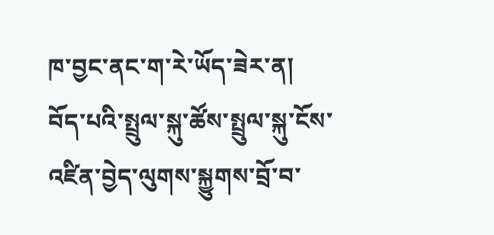ཁ་བྱང་ནང་ག་རེ་ཡོད་ཟེར་ན། བོད་པའི་སྤྲུལ་སྐུ་ཚོས་སྤྲུལ་སྐུ་ངོས་འཛིན་བྱེད་ལུགས་སྐྱུགས་བྲོ་བ་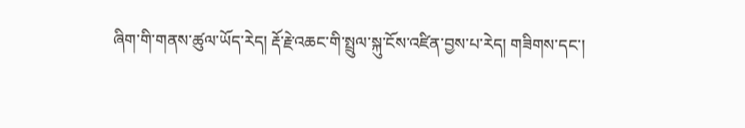ཞིག་གི་གནས་ཚུལ་ཡོད་རེད། རྡོ་རྗེ་འཆང་གི་སྤྲུལ་སྐུ་ངོས་འཛིན་བྱས་པ་རེད། གཟིགས་དང་།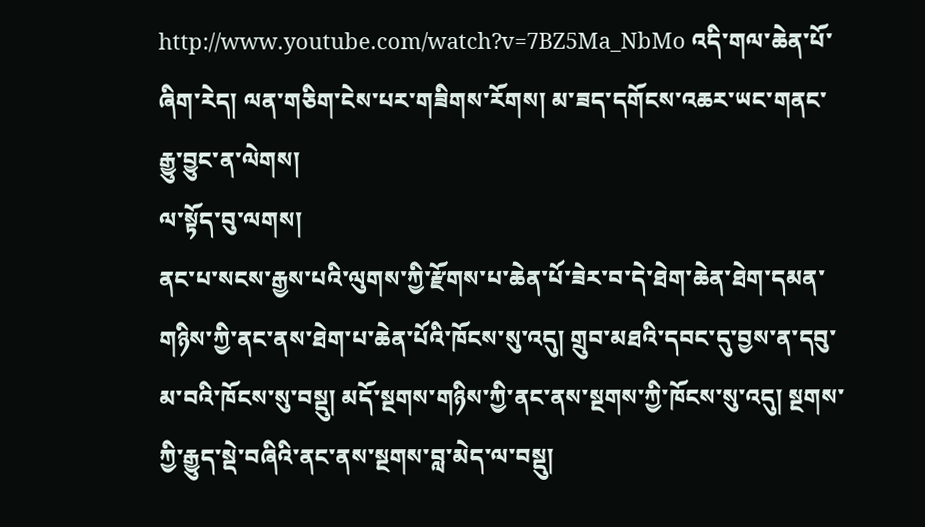http://www.youtube.com/watch?v=7BZ5Ma_NbMo འདི་གལ་ཆེན་པོ་ཞིག་རེད། ལན་གཅིག་ངེས་པར་གཟིགས་རོགས། མ་ཟད་དགོངས་འཆར་ཡང་གནང་རྒྱུ་བྱུང་ན་ལེགས།
ལ་སྟོད་བུ་ལགས།
ནང་པ་སངས་རྒྱས་པའི་ལུགས་ཀྱི་རྫོགས་པ་ཆེན་པོ་ཟེར་བ་དེ་ཐེག་ཆེན་ཐེག་དམན་གཉིས་ཀྱི་ནང་ནས་ཐེག་པ་ཆེན་པོའི་ཁོངས་སུ་འདུ། གྲུབ་མཐའི་དབང་དུ་བྱས་ན་དབུ་མ་བའི་ཁོངས་སུ་བསྡུ། མདོ་སྔགས་གཉིས་ཀྱི་ནང་ནས་སྔགས་ཀྱི་ཁོངས་སུ་འདུ། སྔགས་ཀྱི་རྒྱུད་སྡེ་བཞིའི་ནང་ནས་སྔགས་བླ་མེད་ལ་བསྡུ།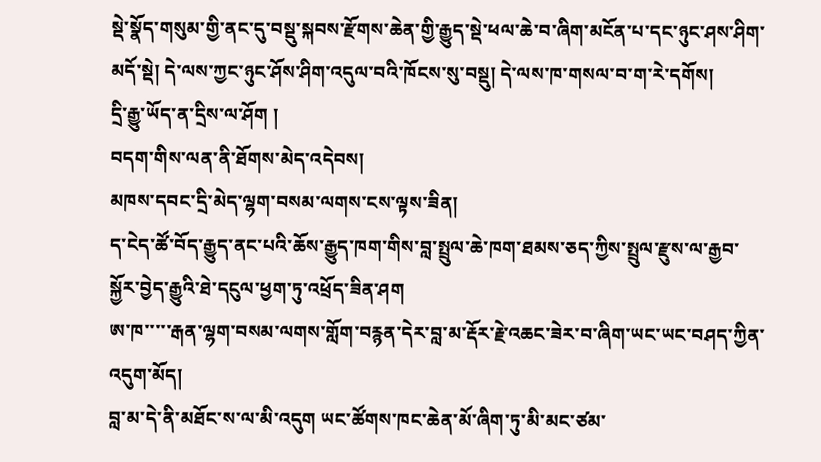སྡེ་སྣོད་གསུམ་གྱི་ནང་དུ་བསྡུ་སྐབས་རྫོགས་ཆེན་གྱི་རྒྱུད་སྡེ་ཕལ་ཆེ་བ་ཞིག་མངོན་པ་དང་ཉུང་ཤས་ཤིག་མདོ་སྡེ། དེ་ལས་ཀྱང་ཉུང་ཤོས་ཤིག་འདུལ་བའི་ཁོངས་སུ་བསྡུ། དེ་ལས་ཁ་གསལ་བ་ག་རེ་དགོས།
དྲི་རྒྱུ་ཡོད་ན་དྲིས་ལ་ཤོག །
བདག་གིས་ལན་ནི་ཐོགས་མེད་འདེབས།
མཁས་དབང་དྲི་མེད་ལྷག་བསམ་ལགས་ངས་ལྟས་ཟིན།
ད་ངེད་ཚོ་བོད་རྒྱུད་ནང་པའི་ཆོས་རྒྱུད་ཁག་གིས་བླ་སྤྲུལ་ཆེ་ཁག་ཐམས་ཅད་ཀྱིས་སྤྲུལ་རྫུས་ལ་རྒྱབ་སྐྱོར་བྱེད་རྒྱུའི་ཐེ་དངུལ་ཕྱག་ཏུ་འཕྲོད་ཟིན་ཤག
ཨ་ཁ་་་་་རྒན་ལྷག་བསམ་ལགས་གློག་བརྙན་དེར་བླ་མ་རྡོར་རྗེ་འཆང་ཟེར་བ་ཞིག་ཡང་ཡང་བཤད་ཀྱིན་འདུག་མོད།
བླ་མ་དེ་ནི་མཐོང་ས་ལ་མི་འདུག ཡང་ཚོགས་ཁང་ཆེན་མོ་ཞིག་ཏུ་མི་མང་ཙམ་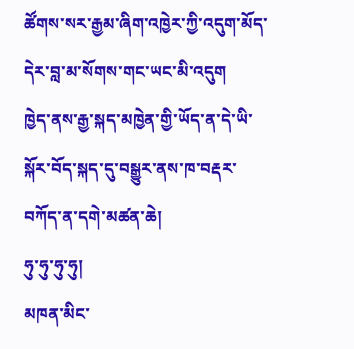ཚོགས་སར་རྒྱམ་ཞིག་འཁྱེར་ཀྱི་འདུག་མོད་དེར་བླ་མ་སོགས་གང་ཡང་མི་འདུག
ཁྱེད་ནས་རྒྱ་སྐད་མཁྱེན་གྱི་ཡོད་ན་དེ་ཡི་སྐོར་བོད་སྐད་དུ་བསྒྱུར་ནས་ཁ་བརྡར་བཀོད་ན་དགེ་མཚན་ཆེ།
ཧུ་ཧུ་ཧུ་ཧུ།
མཁན་མིང་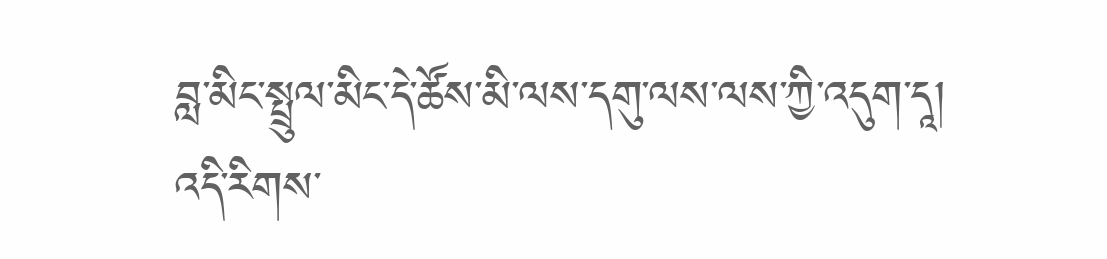བླ་མིང་སྤྲུལ་མིང་དེ་ཚོས་མི་ལས་དགུ་ལས་ལས་ཀྱི་འདུག་དཱ།
འདི་རིགས་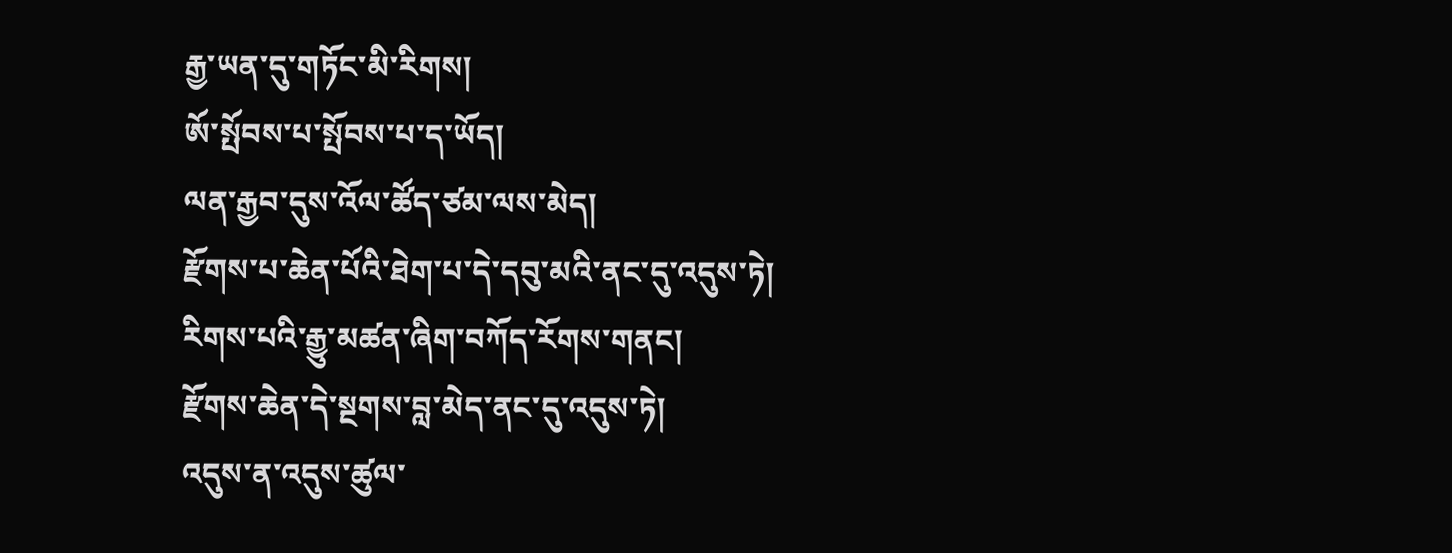རྒྱ་ཡན་དུ་གཏོང་མི་རིགས།
ཨོ་སྤོབས་པ་སྤོབས་པ་ད་ཡོད།
ལན་རྒྱབ་དུས་འོལ་ཚོད་ཙམ་ལས་མེད།
རྫོགས་པ་ཆེན་པོའི་ཐེག་པ་དེ་དབུ་མའི་ནང་དུ་འདུས་ཏེ།
རིགས་པའི་རྒྱུ་མཚན་ཞིག་བཀོད་རོགས་གནང།
རྫོགས་ཆེན་དེ་སྔགས་བླ་མེད་ནང་དུ་འདུས་ཏེ།
འདུས་ན་འདུས་ཚུལ་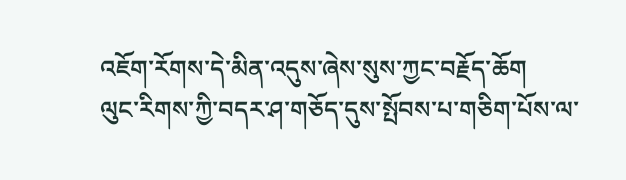འཇོག་རོགས་དེ་མིན་འདུས་ཞེས་སུས་ཀྱང་བརྗོད་ཆོག
ལུང་རིགས་ཀྱི་བདར་ཤ་གཅོད་དུས་སྤོབས་པ་གཅིག་པོས་ལ་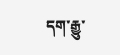དག་རྒྱུ་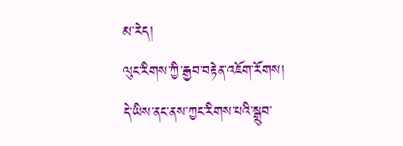མ་རེད།
ལུང་རིགས་ཀྱི་རྒྱབ་བརྟེན་འཇོག་རོགས།
དེ་ཡིས་ནང་ནས་ཀྱང་རིགས་པའི་སྒྲུབ་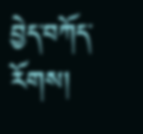བྱེད་བཀོད་རོགས།